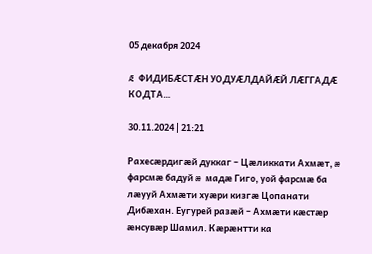05 декабря 2024

Æ ФИДИБÆСТÆН УОДУÆЛДАЙÆЙ ЛÆГГАДÆ КОДТА…

30.11.2024 | 21:21

Рахесæрдигæй дуккаг – Цæликкати Ахмæт, æ фарсмæ бадуй æ мадæ Гиго, уой фарсмæ ба лæууй Ахмæти хуæри кизгæ Цопанати Дибæхан. Еугурей разæй – Ахмæти кæстæр æнсувæр Шамил. Кæрæнтти ка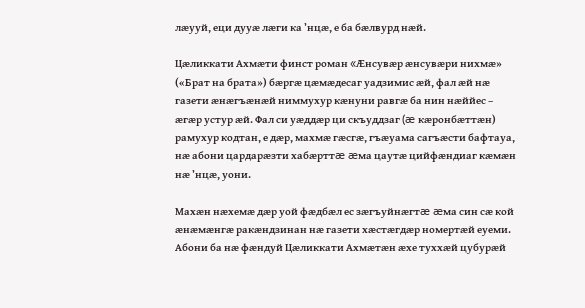лæууй, еци дууæ лæги ка ’нцæ, е ба бæлвурд нæй.

Цæликкати Ахмæти финст роман «Æнсувæр æнсувæри нихмæ» («Брат на брата») бæргæ цæмæдесаг уадзимис æй, фал æй нæ газети æнæгъæнæй ниммухур кæнуни равгæ ба нин нæййес – æгæр устур æй. Фал си уæддæр ци скъуддзаг (æ кæронбæттæн) рамухур кодтан, е дæр, махмæ гæсгæ, гъæуама сагъæсти бафтауа, нæ абони цардарæзти хабæрттæ æма цаутæ цийфæндиаг кæмæн нæ ’нцæ, уони.

Махæн нæхемæ дæр уой фæдбæл ес зæгъуйнæгтæ æма син сæ кой æнæмæнгæ ракæндзинан нæ газети хæстæгдæр номертæй еуеми. Абони ба нæ фæндуй Цæликкати Ахмæтæн æхе туххæй цубурæй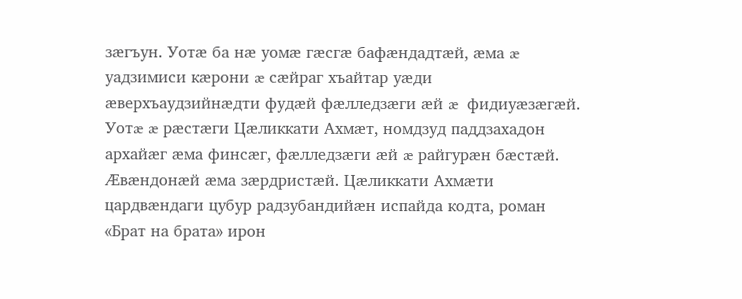зæгъун. Уотæ ба нæ уомæ гæсгæ бафæндадтæй, æма æ уадзимиси кæрони æ сæйраг хъайтар уæди æверхъаудзийнæдти фудæй фæлледзæги æй æ  фидиуæзæгæй. Уотæ æ рæстæги Цæликкати Ахмæт, номдзуд паддзахадон архайæг æма финсæг, фæлледзæги æй æ райгурæн бæстæй. Æвæндонæй æма зæрдристæй. Цæликкати Ахмæти цардвæндаги цубур радзубандийæн испайда кодта, роман «Брат на брата» ирон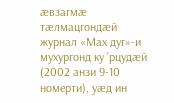æвзагмæ тæлмацгондæй журнал «Мах дуг»-и мухургонд ку ’рцудæй (2002 анзи 9-10 номерти), уæд ин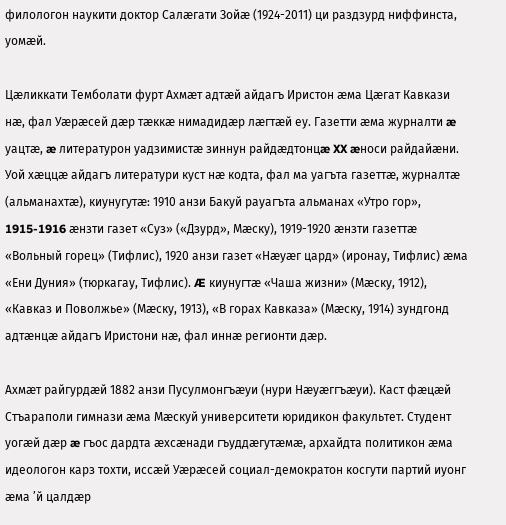филологон наукити доктор Салæгати Зойæ (1924-2011) ци раздзурд ниффинста, уомæй.

Цæликкати Темболати фурт Ахмæт адтæй айдагъ Иристон æма Цæгат Кавкази нæ, фал Уæрæсей дæр тæккæ нимадидæр лæгтæй еу. Газетти æма журналти æ уацтæ, æ литературон уадзимистæ зиннун райдæдтонцæ XX æноси райдайæни. Уой хæццæ айдагъ литератури куст нæ кодта, фал ма уагъта газеттæ, журналтæ (альманахтæ), киунугутæ: 1910 анзи Бакуй рауагъта альманах «Утро гор», 1915-1916 æнзти газет «Суз» («Дзурд», Мæску), 1919-1920 æнзти газеттæ «Вольный горец» (Тифлис), 1920 анзи газет «Нæуæг цард» (иронау, Тифлис) æма «Ени Дуния» (тюркагау, Тифлис). Æ киунугтæ «Чаша жизни» (Мæску, 1912), «Кавказ и Поволжье» (Мæску, 1913), «В горах Кавказа» (Мæску, 1914) зундгонд адтæнцæ айдагъ Иристони нæ, фал иннæ регионти дæр.

Ахмæт райгурдæй 1882 анзи Пусулмонгъæуи (нури Нæуæггъæуи). Каст фæцæй Стъараполи гимнази æма Мæскуй университети юридикон факультет. Студент уогæй дæр æ гъос дардта æхсæнади гъуддæгутæмæ, архайдта политикон æма идеологон карз тохти, иссæй Уæрæсей социал-демократон косгути партий иуонг æма ’й цалдæр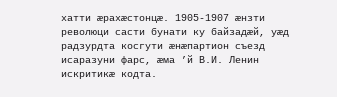хатти æрахæстонцæ. 1905-1907 æнзти революци састи бунати ку байзадæй, уæд радзурдта косгути æнæпартион съезд исаразуни фарс, æма ’й В.И. Ленин искритикæ кодта.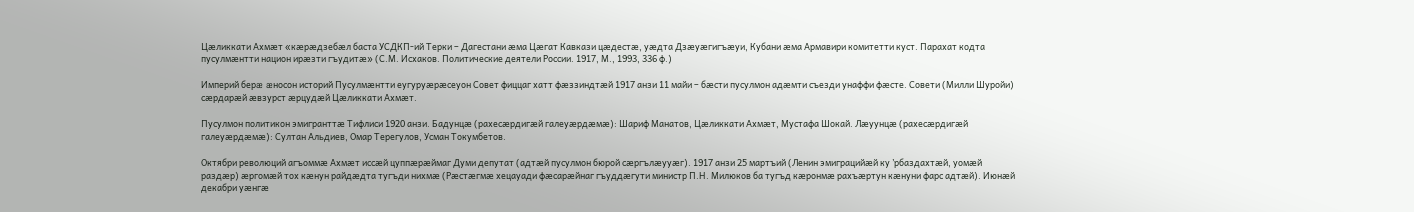Цæликкати Ахмæт «кæрæдзебæл баста УСДКП-ий Терки – Дагестани æма Цæгат Кавкази цæдестæ, уæдта Дзæуæгигъæуи, Кубани æма Армавири комитетти куст. Парахат кодта пусулмæнтти национ ирæзти гъудитæ» (С.М. Исхаков. Политические деятели России. 1917, М., 1993, 336 ф.)

Империй берæ æносон историй Пусулмæнтти еугуруæрæсеуон Совет фиццаг хатт фæззиндтæй 1917 анзи 11 майи – бæсти пусулмон адæмти съезди унаффи фæсте. Совети (Милли Шуройи) сæрдарæй æвзурст æрцудæй Цæликкати Ахмæт.

Пусулмон политикон эмигранттæ Тифлиси 1920 анзи. Бадунцæ (рахесæрдигæй галеуæрдæмæ): Шариф Манатов, Цæликкати Ахмæт, Мустафа Шокай. Лæуунцæ (рахесæрдигæй галеуæрдæмæ): Султан Альдиев, Омар Терегулов, Усман Токумбетов.

Октябри революций агъоммæ Ахмæт иссæй цуппæрæймаг Думи депутат (адтæй пусулмон бюрой сæргълæууæг). 1917 анзи 25 мартъий (Ленин эмиграцийæй ку ’рбаздахтæй, уомæй раздæр) æргомæй тох кæнун райдæдта тугъди нихмæ (Рæстæгмæ хецауади фæсарæйнаг гъуддæгути министр П.Н. Милюков ба тугъд кæронмæ рахъæртун кæнуни фарс адтæй). Июнæй декабри уæнгæ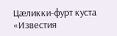Цæликки-фурт куста «Известия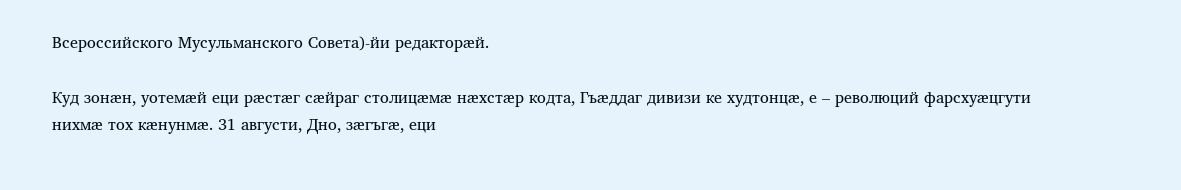Всероссийского Мусульманского Совета)-йи редакторæй.

Куд зонæн, уотемæй еци рæстæг сæйраг столицæмæ нæхстæр кодта, Гъæддаг дивизи ке худтонцæ, е – революций фарсхуæцгути нихмæ тох кæнунмæ. 31 августи, Дно, зæгъгæ, еци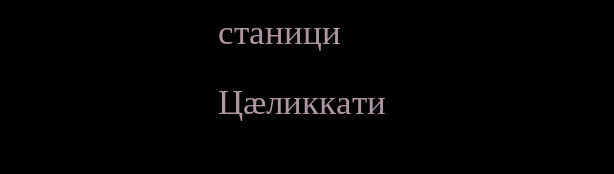станици Цæликкати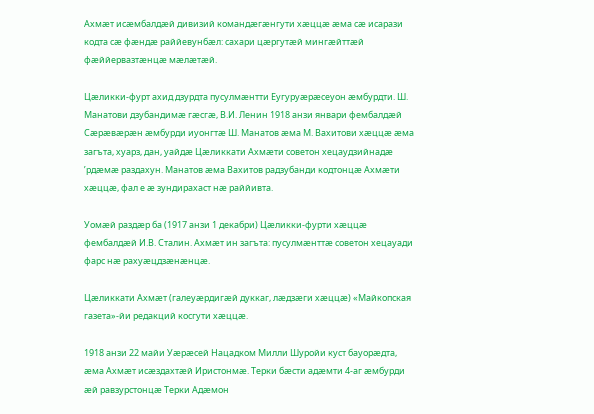Ахмæт исæмбалдæй дивизий командæгæнгути хæццæ æма сæ исарази кодта сæ фæндæ раййевунбæл: сахари цæргутæй мингæйттæй фæййервазтæнцæ мæлæтæй.

Цæликки-фурт ахид дзурдта пусулмæнтти Еугуруæрæсеуон æмбурдти. Ш. Манатови дзубандимæ гæсгæ, В.И. Ленин 1918 анзи январи фембалдæй Сæрæвæрæн æмбурди иуонгтæ Ш. Манатов æма М. Вахитови хæццæ æма загъта, хуарз, дан, уайдæ Цæликкати Ахмæти советон хецаудзийнадæ ’рдæмæ раздахун. Манатов æма Вахитов радзубанди кодтонцæ Ахмæти хæццæ, фал е æ зундирахаст нæ раййивта.

Уомæй раздæр ба (1917 анзи 1 декабри) Цæликки-фурти хæццæ фембалдæй И.В. Сталин. Ахмæт ин загъта: пусулмæнттæ советон хецауади фарс нæ рахуæцдзæнæнцæ.

Цæликкати Ахмæт (галеуæрдигæй дуккаг, лæдзæги хæццæ) «Майкопская газета»-йи редакций косгути хæццæ.

1918 анзи 22 майи Уæрæсей Нацадком Милли Шуройи куст бауорæдта, æма Ахмæт исæздахтæй Иристонмæ. Терки бæсти адæмти 4-аг æмбурди æй равзурстонцæ Терки Адæмон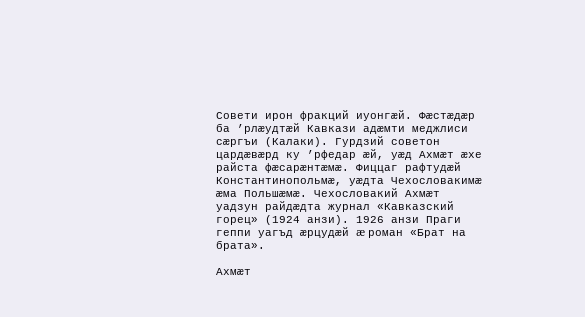Совети ирон фракций иуонгæй. Фæстæдæр ба ’рлæудтæй Кавкази адæмти меджлиси сæргъи (Калаки). Гурдзий советон цардæвæрд ку ’рфедар æй, уæд Ахмæт æхе райста фæсарæнтæмæ. Фиццаг рафтудæй Константинопольмæ, уæдта Чехословакимæ æма Польшæмæ. Чехословакий Ахмæт уадзун райдæдта журнал «Кавказский горец» (1924 анзи). 1926 анзи Праги геппи уагъд æрцудæй æ роман «Брат на брата».

Ахмæт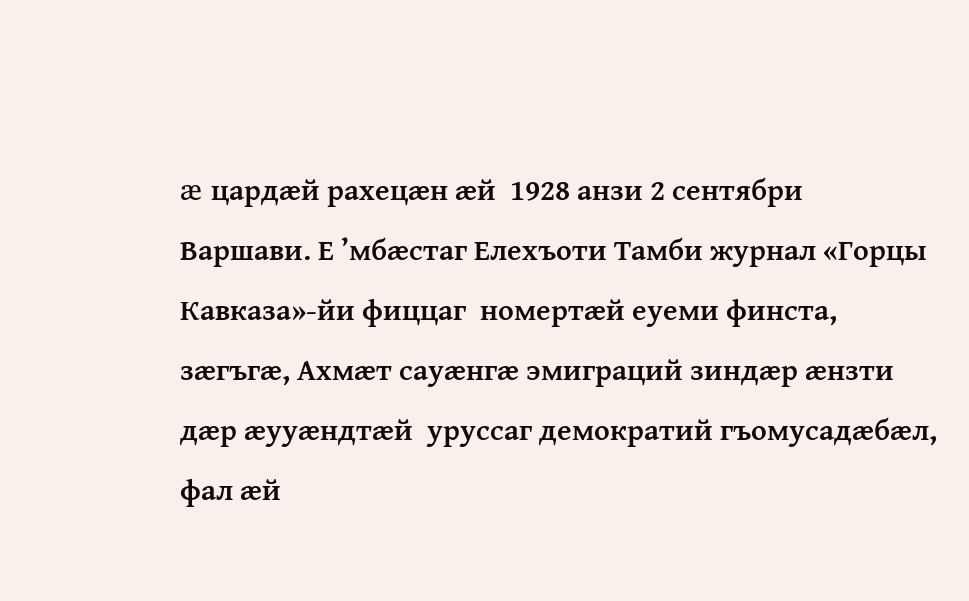æ цардæй рахецæн æй  1928 анзи 2 сентябри Варшави. Е ’мбæстаг Елехъоти Тамби журнал «Горцы Кавказа»-йи фиццаг  номертæй еуеми финста, зæгъгæ, Ахмæт сауæнгæ эмиграций зиндæр æнзти дæр æууæндтæй  уруссаг демократий гъомусадæбæл, фал æй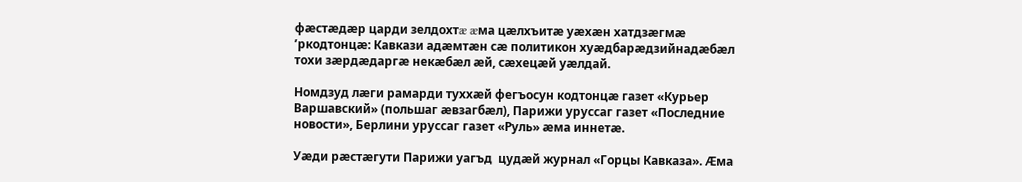фæстæдæр царди зелдохтæ æма цæлхъитæ уæхæн хатдзæгмæ ’ркодтонцæ: Кавкази адæмтæн сæ политикон хуæдбарæдзийнадæбæл тохи зæрдæдаргæ некæбæл æй, сæхецæй уæлдай.

Номдзуд лæги рамарди туххæй фегъосун кодтонцæ газет «Курьер Варшавский» (польшаг æвзагбæл), Парижи уруссаг газет «Последние новости», Берлини уруссаг газет «Руль» æма иннетæ.

Уæди рæстæгути Парижи уагъд  цудæй журнал «Горцы Кавказа». Æма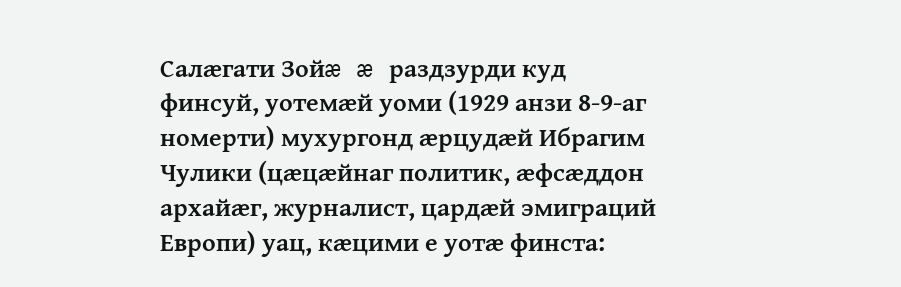Салæгати Зойæ æ раздзурди куд финсуй, уотемæй уоми (1929 анзи 8-9-аг номерти) мухургонд æрцудæй Ибрагим Чулики (цæцæйнаг политик, æфсæддон архайæг, журналист, цардæй эмиграций Европи) уац, кæцими е уотæ финста: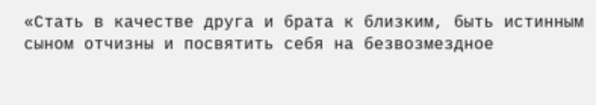«Стать в качестве друга и брата к близким, быть истинным сыном отчизны и посвятить себя на безвозмездное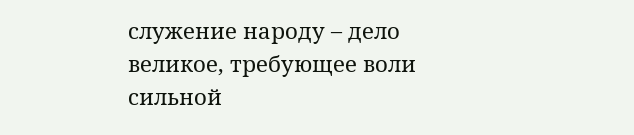служение народу – дело великое, требующее воли сильной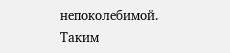непоколебимой. Таким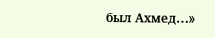был Ахмед…»